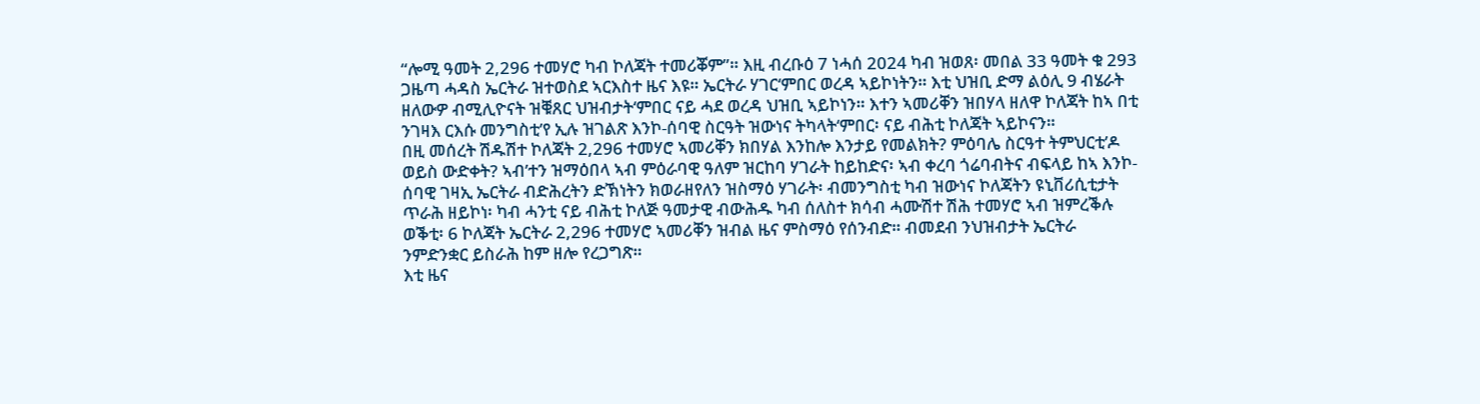“ሎሚ ዓመት 2,296 ተመሃሮ ካብ ኮለጃት ተመሪቖም”። እዚ ብረቡዕ 7 ነሓሰ 2024 ካብ ዝወጸ፡ መበል 33 ዓመት ቁ 293 ጋዜጣ ሓዳስ ኤርትራ ዝተወስደ ኣርእስተ ዜና እዩ። ኤርትራ ሃገር‘ምበር ወረዳ ኣይኮነትን። እቲ ህዝቢ ድማ ልዕሊ 9 ብሄራት ዘለውዎ ብሚሊዮናት ዝቑጸር ህዝብታት‘ምበር ናይ ሓደ ወረዳ ህዝቢ ኣይኮነን። እተን ኣመሪቐን ዝበሃላ ዘለዋ ኮለጃት ከኣ በቲ ንገዛእ ርእሱ መንግስቲ’የ ኢሉ ዝገልጽ እንኮ-ሰባዊ ስርዓት ዝውነና ትካላት‘ምበር፡ ናይ ብሕቲ ኮለጃት ኣይኮናን።
በዚ መሰረት ሽዱሽተ ኮለጃት 2,296 ተመሃሮ ኣመሪቐን ክበሃል እንከሎ እንታይ የመልክት? ምዕባሌ ስርዓተ ትምህርቲ’ዶ ወይስ ውድቀት? ኣብ’ተን ዝማዕበላ ኣብ ምዕራባዊ ዓለም ዝርከባ ሃገራት ከይከድና፡ ኣብ ቀረባ ጎሬባብትና ብፍላይ ከኣ እንኮ-ሰባዊ ገዛኢ ኤርትራ ብድሕረትን ድኽነትን ክወራዘየለን ዝስማዕ ሃገራት፡ ብመንግስቲ ካብ ዝውነና ኮለጃትን ዩኒቨሪሲቲታት ጥራሕ ዘይኮነ፡ ካብ ሓንቲ ናይ ብሕቲ ኮለጅ ዓመታዊ ብውሕዱ ካብ ሰለስተ ክሳብ ሓሙሽተ ሽሕ ተመሃሮ ኣብ ዝምረቕሉ ወቕቲ፡ 6 ኮለጃት ኤርትራ 2,296 ተመሃሮ ኣመሪቐን ዝብል ዜና ምስማዕ የሰንብድ። ብመደብ ንህዝብታት ኤርትራ ንምድንቋር ይስራሕ ከም ዘሎ የረጋግጽ።
እቲ ዜና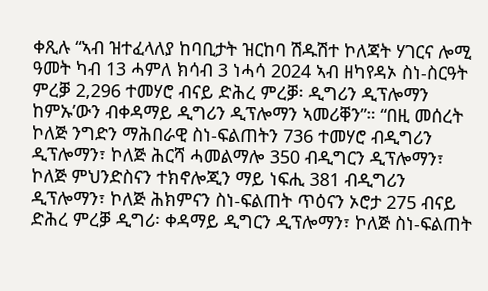ቀጺሉ “ኣብ ዝተፈላለያ ከባቢታት ዝርከባ ሽዱሽተ ኮለጃት ሃገርና ሎሚ ዓመት ካብ 13 ሓምለ ክሳብ 3 ነሓሳ 2024 ኣብ ዘካየዳኦ ስነ-ስርዓት ምረቓ 2,296 ተመሃሮ ብናይ ድሕረ ምረቓ፡ ዲግሪን ዲፕሎማን ከምኡ’ውን ብቀዳማይ ዲግሪን ዲፕሎማን ኣመሪቐን”። “በዚ መሰረት ኮለጅ ንግድን ማሕበራዊ ስነ-ፍልጠትን 736 ተመሃሮ ብዲግሪን ዲፕሎማን፣ ኮለጅ ሕርሻ ሓመልማሎ 350 ብዲግርን ዲፕሎማን፣ ኮለጅ ምህንድስናን ተክኖሎጂን ማይ ነፍሒ 381 ብዲግሪን ዲፕሎማን፣ ኮለጅ ሕክምናን ስነ-ፍልጠት ጥዕናን ኦሮታ 275 ብናይ ድሕረ ምረቓ ዲግሪ፡ ቀዳማይ ዲግርን ዲፕሎማን፣ ኮለጅ ስነ-ፍልጠት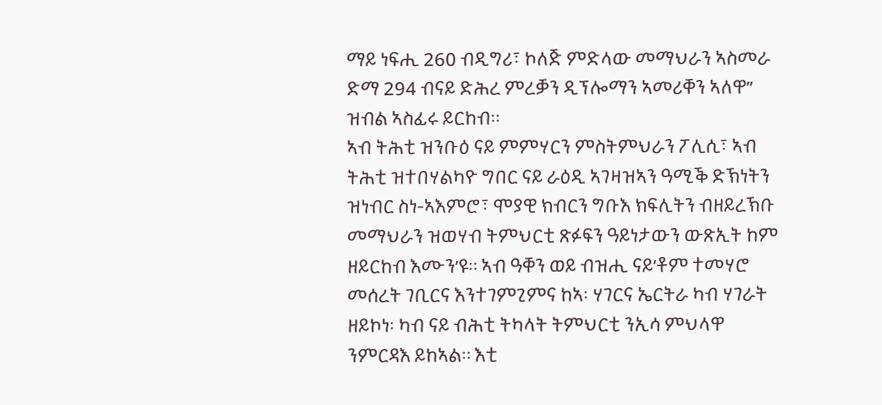ማይ ነፍሒ 260 ብዲግሪ፣ ኮለጅ ምድላው መማህራን ኣስመራ ድማ 294 ብናይ ድሕረ ምረቓን ዲፕሎማን ኣመሪቐን ኣለዋ” ዝብል ኣስፊሩ ይርከብ።
ኣብ ትሕቲ ዝንቡዕ ናይ ምምሃርን ምስትምህራን ፖሊሲ፣ ኣብ ትሕቲ ዝተበሃልካዮ ግበር ናይ ራዕዲ ኣገዛዝኣን ዓሚቕ ድኽነትን ዝነብር ስነ-ኣእምሮ፣ ሞያዊ ክብርን ግቡእ ክፍሊትን ብዘይረኽቡ መማህራን ዝወሃብ ትምህርቲ ጽፉፍን ዓይነታውን ውጽኢት ከም ዘይርከብ እሙን’ዩ። ኣብ ዓቐን ወይ ብዝሒ ናይ’ቶም ተመሃሮ መሰረት ገቢርና እንተገምጊምና ከኣ፡ ሃገርና ኤርትራ ካብ ሃገራት ዘይኮነ፡ ካብ ናይ ብሕቲ ትካላት ትምህርቲ ንኢሳ ምህላዋ ንምርዳእ ይከኣል። እቲ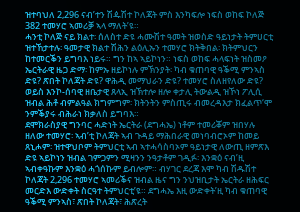ዝተባህለ 2,296 ናብ’ተን ሽዹሽተ ኮለጃት ምስ እንካፍሎ ነፍስ ወከፍ ኮለጅ 382 ተመሃሮ ኣመሪቓ ኣላ ማለት’ዩ።
ሓንቲ ኮለጅ ናይ ክልተ፡ ሰለስተ ድዩ ሓሙሽተ ዓመት ዝወስድ ዓይነታት ትምሀርቲ ዝተኸታተሉ፡ ዓመታዊ ክልተ ሽሕን ልዕሊኡን ተመሃሮ ክትቅበል፡ ክትምህርን ከተመርቕን ይግባእ ነይሩ። ግን ከኣ ኣይኮነን። ነፍስ ወከፍ ሓላፍነት ዝስመዖ ኤርትራዊ ዜጋ ድማ፡ ከምኡ ዘይኮነሉ ምኽንያት፡ ካብ ቁጠባዊ ዓቕሚ ምንኣስ ድዩ? ጽበት ኮለጃት ድዩ? ዋሕዲ መማህራን ድዩ? ተመሃሮ ስለዘየለው ድዩ? ወይስ እንኮ-ሰባዊ ዘቤታዊ ጸላኢ ዝኽተሎ ዘሎ ቀታሊ ትውልዲ ዝኾነ ፖሊሲ ዝብል ሕቶ ብምልዓል ክግምግም፡ ክትንትን ምስጢሩ ብመረዳእታ ክፈልጥ‘ሞ ንምቕያሩ ብሕራነ ክቃለስ ይግባእ።
ደሞክራስያዊ ግንባር ሓድነት ኤርትራ (ደግሓኤ) ነቶም ተመሪቖም ዝበሃሉ ዘለው ተመሃሮ፡ ኣብ’ቲ ኮለጃት ኣብ ጉዳይ ማሕበራዊ መነባብሮኦም ከመይ ጸኒሖም፡ ዝተዋህቦም ትምህርቲ ኣብ ኣተሓሳስባኦም ዓይነታዊ ለውጢ ዘምጽእ ድዩ ኣይኮነን ዝብል ገምጋምን ሚዛንን ንዓታቶም ገዲፉ፡ እንቋዕ ናብ’ዚ ኣብቀዓኩም እንቋዕ ሓጎሰኩም ይብሎም። ብሃገር ደረጃ እሞ ካብ ሽዱሽተ ኮለጃት 2,296 ተመሃሮ ኣመሪቕና ዝብል ዜና ግን ንህዝቢታት ኤርትራ ዘሕፍር መርድእ ውድቀት ስርዓተ ትምህርቲ’ዩ። ደግሓኤ እዚ ውድቀት’ዚ ካብ ቁጠባዊ ዓቕሚ ምንኣስ፣ ጽበት ኮለጃት፣ ሕጽረት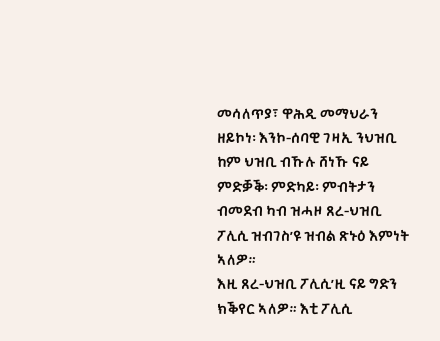መሳለጥያ፣ ዋሕዲ መማህራን ዘይኮነ፡ እንኮ-ሰባዊ ገዛኢ ንህዝቢ ከም ህዝቢ ብኹሉ ሸነኹ ናይ ምድቓቕ፡ ምድካይ፡ ምብትታን ብመደብ ካብ ዝሓዞ ጸረ-ህዝቢ ፖሊሲ ዝብገስ’ዩ ዝብል ጽኑዕ እምነት ኣለዎ።
እዚ ጸረ-ህዝቢ ፖሊሲ’ዚ ናይ ግድን ክቕየር ኣለዎ። እቲ ፖሊሲ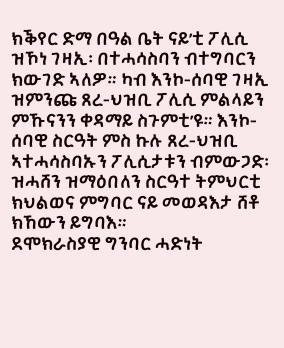ክቕየር ድማ በዓል ቤት ናይ’ቲ ፖሊሲ ዝኾነ ገዛኢ፡ በተሓሳስባን ብተግባርን ክውገድ ኣለዎ። ካብ እንኮ-ሰባዊ ገዛኢ ዝምንጩ ጸረ-ህዝቢ ፖሊሲ ምልላይን ምኹናንን ቀዳማይ ስጉምቲ’ዩ። እንኮ-ሰባዊ ስርዓት ምስ ኩሉ ጸረ-ህዝቢ ኣተሓሳስባኡን ፖሊሲታቱን ብምውጋድ፡ ዝሓሸን ዝማዕበለን ስርዓተ ትምህርቲ ክህልወና ምግባር ናይ መወዳእታ ሸቶ ክኸውን ይግባእ።
ደሞክራስያዊ ግንባር ሓድነት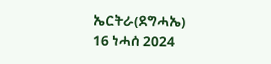ኤርትራ(ደግሓኤ)
16 ነሓሰ 2024